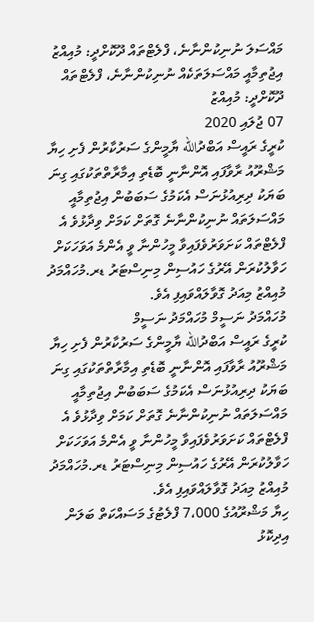މައްސަލަ ނުނިކުންނާނެ، ފްލެޓްތައް ދޫކޮށްދީ: މުއިއްޒު
އިޖުތިމާއީ މައްސަލަތަކެއް ނުނިކުންނާނެ، ފްލެޓްތައް ދޫކޮށްދީ: މުއިއްޒު
07 ޖުލައި 2020
ކުރީގެ ރައީސް އަބްދުالله ޔާމީންގެ ސަރުކާރުން ފެށި ހިޔާ މަޝްރޫއު ރާވާފައި އޮންނާނީ ބޮޑެތި އިމާރާތްތަކުގައި ގިނަ ބަޔަކު ދިރިއުޅުނަސް އެކަމުގެ ސަބަބުން އިޖުތިމާއީ މައްސަލަތައް ނުނިކުންނާނެ ގޮތަށް ކަމަށް ވިދާޅުވެ އެ ފްލެޓްތައް ކަށަވަރުވެފައިވާ މީހުންނާ ވީ އެންމެ އަވަހަކަށް ހަވާލުކުރަން އޭރުގެ ހައުސިން މިނިސްޓަރު ޑރ.މުހައްމަދު މުއިއްޒު މިއަދު ގޮވާލައްވައިފި އެވެ.
މުހައްމަދު ނަސީމް މުހައްމަދު ނަސީމް
ކުރީގެ ރައީސް އަބްދުالله ޔާމީންގެ ސަރުކާރުން ފެށި ހިޔާ މަޝްރޫއު ރާވާފައި އޮންނާނީ ބޮޑެތި އިމާރާތްތަކުގައި ގިނަ ބަޔަކު ދިރިއުޅުނަސް އެކަމުގެ ސަބަބުން އިޖުތިމާއީ މައްސަލަތައް ނުނިކުންނާނެ ގޮތަށް ކަމަށް ވިދާޅުވެ އެ ފްލެޓްތައް ކަށަވަރުވެފައިވާ މީހުންނާ ވީ އެންމެ އަވަހަކަށް ހަވާލުކުރަން އޭރުގެ ހައުސިން މިނިސްޓަރު ޑރ.މުހައްމަދު މުއިއްޒު މިއަދު ގޮވާލައްވައިފި އެވެ.
ހިޔާ މަޝްރޫއުގެ 7،000 ފްލެޓުގެ މަސައްކަތް ބަލަން އިދިކޮޅު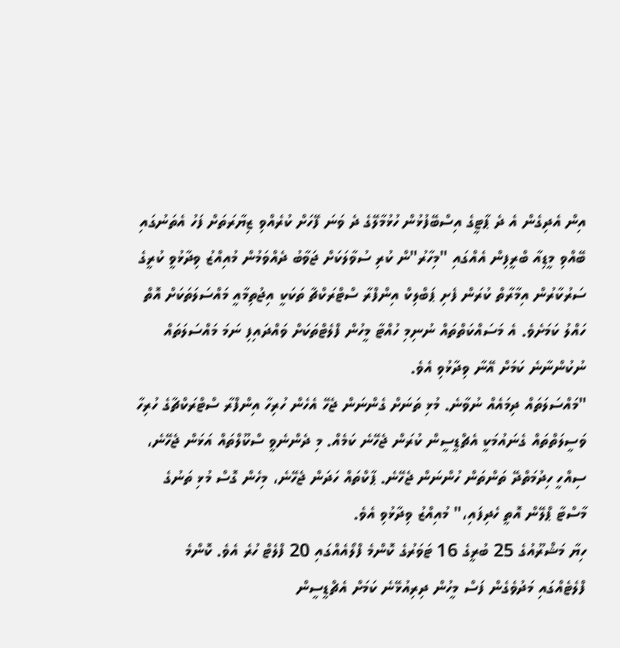އިން އެދިގެން އެ ދެ ޕާޓީގެ އިސްބޭފުޅުން ހުޅުމާލޭގެ ދެ ވަނަ ފޭހަށް ކުރެއްވި ޒިޔާރަތަށް ފަހު އެތަނުގައި ބޭއްވި މީޑިއާ ބްރީފިން އެއްގައި "މިހާރު"ން ކުރި ސުވާލަކަށް ޖަވާބު ދެއްވަމުން މުއިއްޒު ވިދާޅުވީ ކުރީގެ ސަރުކާރުން އިމާރާތް ކުރަން ފެށި ޕަބްލިކް އިންފްރާ ސްޓްރަކްޗާ ތަކަކީ އިޖުތިމާއީ މައްސަލަތަކަށް އޮތް ހައްލު ކަމަށެވެ. އެ މަސައްކަތްތައް ނުނިމި ހުއްޓާ މީހުން ފްލެޓްތަކަށް ވައްދައިފި ނަމަ މައްސަލަތައް ނުކުންނާނެ ކަމަށް އޭނާ ވިދާޅުވި އެވެ.
"މައްސަލަތައް ދިމައެއް ނުވާނެ. މުޅި ތަނަށް ގެންނަން ޖެހޭ އެހެން ހުރިހާ އިންފްރާ ސްޓްރަކްޗާގެ ހުރިހާ ވަސީލަތްތައް ގެނައުމަކީ އެޗްޑީސީން ކުރަން ޖެހޭނެ ކަމެއް. މި ދެންނެވީ ސްކޫލްތައް އަޅަން ޖެހޭނެ، ސިއްހީ ހިދުމަތްދޭ ތަންތަން ހުންނަން ޖެހޭނެ. ޕާކްތައް ހަދަން ޖެހޭނެ، މިހެން ގޮސް މުޅި ތަނުގެ މާސްޓާ ޕްލޭން އޮތީ ހެދިފައި،" މުއިއްޒު ވިދާޅުވި އެވެ.
ހިޔާ މަޝްރޫއުގެ 25 ބުރީގެ 16 ޓަވަރުގެ ކޮންމެ ފްލޯއެއްގައި 20 ފްލެޓް ހުރެ އެވެ. ކޮންމެ ފްލެޓެއްގައި މަދުވެގެން ފަސް މީހުން ދިރިއުޅޭނެ ކަމަށް އެޗްޑީސީން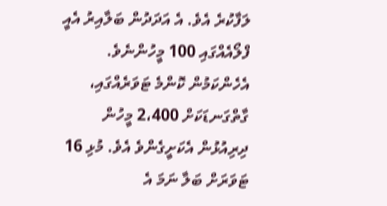ލަފާކުރެ އެވެ. އެ އަދަދުން ބަލާއިރު އެއީ ފްލޯއެއްގައި 100 މީހުންނެވެ. އެހެންކަމުން ކޮންމެ ޓަވަރެއްގައި، ގާތްގަނޑަކަށް 2،400 މީހުން ދިރިއުޅުން އެކަށީގެންވެ އެވެ. މުޅި 16 ޓަވަރަށް ބަލާ ނަމަ އެ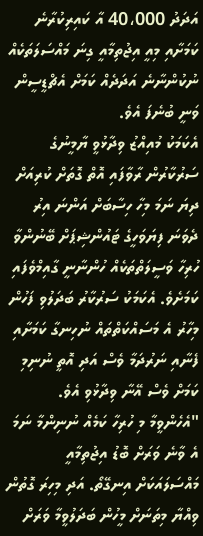އަދަދު 40،000 އާ ކައިރިކުރާނެ ކަމަށާއި މިއީ އިޖުތިމާއީ ގިނަ މައްސަލަތަކެއް ނުކުންނާނެ އަދަދެއް ކަމަށް އެޗްޑީސީން ވަނީ ބުނެފަ އެވެ.
އެކަމަކު މުއިއްޒު ވިދާޅުވީ ޔާމީނުގެ ސަރުކާރުން ރާވާފައި އޮތް ގޮތަށް ކުރިއަށް ދިޔަ ނަމަ މިހާ ހިސާބަށް އަންނަ އިރު ދެވަނަ ފިޔަވަހީގެ ޓައުންޝިޕަށް ބޭނުންވާ ހުރިހާ ވަސީލަތްތަކެއް ހުންނާނީ ގާއިމްވެފައި ކަމަށެވެ. އެކަމަކު ސަރުކާރު ބަދަލުވި ފަހުން މިހާރު އެ މަސައްކަތްތައް ނުހިނގާ ކަމަށާއި ފެނާއި ނަރުދަމާ ވެސް އަދި އޮތީ ނުނިމި ކަމަށް ވެސް އޭނާ ވިދާޅުވި އެވެ.
"އެހެންވީމާ މި ހުރިހާ ކަމެއް ނުނިންމާ ނަމަ އެ ވާނެ ވަރަށް ބޮޑު އިޖުތިމާއީ މައްސަލައަކަށް އިނގޭތޯ. އަދި މިހިރަ ގޮތުން ވިއްޔާ މިތަނަށް މީހުން ބަދަލުވީމާ ވަރަށް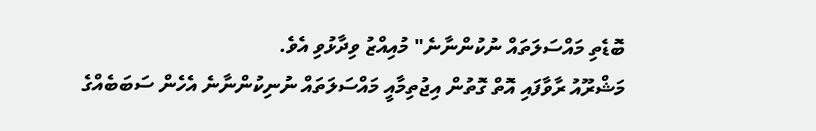ބޮޑެތި މައްސަލަތައް ނުކުންނާނެ" މުއިއްޒު ވިދާޅުވި އެވެ.
މަޝްރޫއު ރާވާފައި އޮތް ގޮތުން އިޖުތިމާއީ މައްސަލަތައް ނުނިކުންނާނެ އެހެން ސަބަބެއްގެ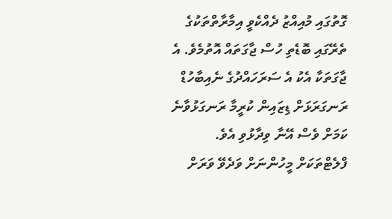ގޮތުގައި މުއިއްޒު ދެއްކެވީ އިމާރާތްތަކުގެ ތެރޭގައި ބޮޑެތި ހުސް ޖާގަތައް އޮތުމެވެ. އެ ޖާގަތަކާ އެކު އެ ސަރަހައްދުގެ ނެއިބާހުޑް ރަނގަރަޅަށް ޑިޒައިން ކުރީމާ ރަނގަޅުވާނެ ކަމަށް ވެސް އޭނާ ވިދާޅުވި އެވެ.
ފްލެޓްތަކަށް މީހުންނަށް ވަދެވޭ ވަރަށް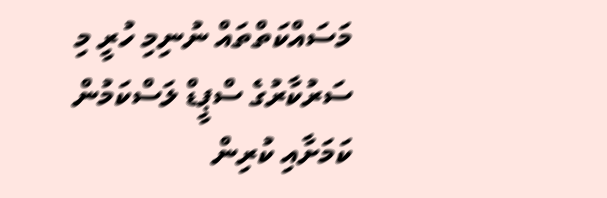މަސައްކަތްތައް ނުނިމި ހުރީ މި ސަރުކާރުގެ ސްޕީޑް ލަސްކަމުން ކަމަށާއި ކުރިން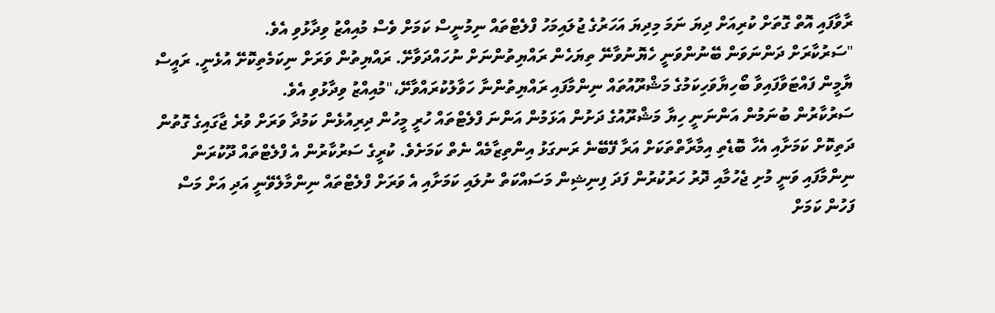ރާވާފައި އޮތް ގޮތަށް ކުރިއަށް ދިޔަ ނަމަ މިދިޔަ އަހަރުގެ ޖުލައިމަހު ފްލެޓްތައް ނިމުނީސް ކަމަށް ވެސް މުއިއްޒު ވިދާޅުވި އެވެ.
"ސަރުކާރަށް ދަންނަވަން ބޭނުންވަނީ ހެޔޮނުވާނޭ ތިޔަހެން ރައްޔިތުންނަށް ނުހައްދަވާށޭ. ރައްޔިތުން ވަރަށް ނިކަމެތިކޮށޭ އުޅެނީ. ރައީސް ޔާމީން ފައްޓަވާފައިވާ ބޯހިޔާވަހިކަމުގެ މަޝްރޫއުތައް ނިންމާފައި ރައްޔިތުންނާ ހަވާލުކުރައްވާށޭ،"މުއިއްޒު ވިދާޅުވި އެވެ.
ސަރުކާރުން ބުނަމުން އަންނަނީ ހިޔާ މަޝްރޫއުގެ ދަށުން އަޅަމުން އަންނަ ފްލެޓްތައް ހުރީ މީހުން ދިރިއުޅެން ކަމުދާ ވަރަށް ވުރެ ޖާގައިގެ ގޮތުން ދަތިކޮށް ކަމަށާއި އެހާ ބޮޑެތި އިމާރާތްތަކަށް އަރާ ފޭބޭނެ ރަނގަޅު އިންތިޒާމެއް ނެތް ކަމަށެވެ. ކުރީގެ ސަރުކާރުން އެ ފްލެޓްތައް ދޫކުރަން ނިންމާފައި ވަނީ މުށި ޖެހުމާއި ދޮރު ހަރުކުރުން ފަދަ ފިނިޝިން މަސައްކަތް ނުލައި ކަމަށާއި އެ ވަރަށް ފްލެޓްތައް ނިންމާލެވޭނީ އަދި އަށް މަސް ފަހުން ކަމަށް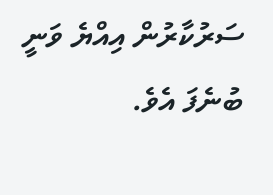ސަރުކާރުން އިއްޔެ ވަނީ ބުނެފަ އެވެ.